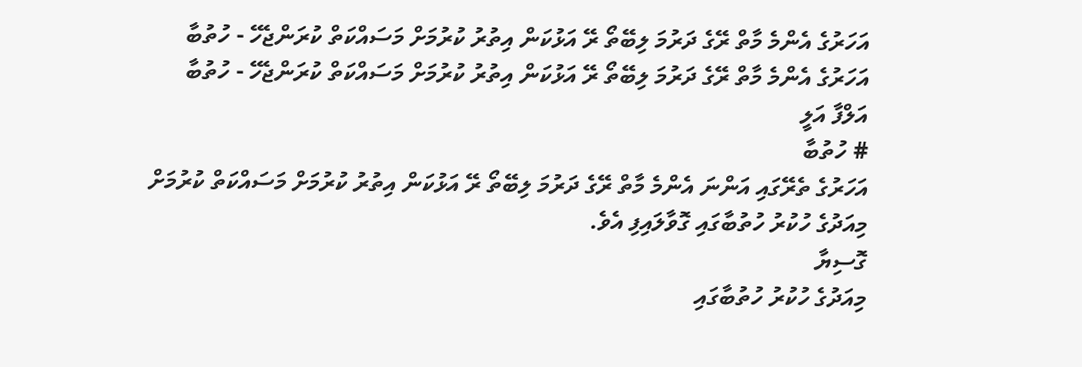އަހަރުގެ އެންމެ މާތް ރޭގެ ދަރުމަ ލިބޭތޯ ރޭ އަޅުކަން އިތުރު ކުރުމަށް މަސައްކަތް ކުރަންޖެހޭ - ހުތުބާ
އަހަރުގެ އެންމެ މާތް ރޭގެ ދަރުމަ ލިބޭތޯ ރޭ އަޅުކަން އިތުރު ކުރުމަށް މަސައްކަތް ކުރަންޖެހޭ - ހުތުބާ
އަލްފާ އަލީ
# ހުތުބާ
އަހަރުގެ ތެރޭގައި އަންނަ އެންމެ މާތް ރޭގެ ދަރުމަ ލިބޭތޯ ރޭ އަޅުކަން އިތުރު ކުރުމަށް މަސައްކަތް ކުރުމަށް މިއަދުގެ ހުކުރު ހުތުބާގައި ގޮވާލައިފި އެވެ.
ގޮސިޔާ
މިއަދުގެ ހުކުރު ހުތުބާގައި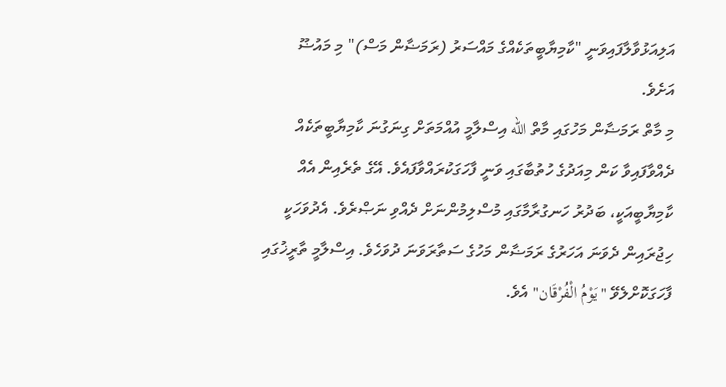އަލިއަޅުވާލާފައިވަނީ "ކާމިޔާބީތަކެއްގެ މައްސަރު (ރަމަޟާން މަސް)" މި މައުޟޫ އަށެވެ.
މި މާތް ރަމަޟާން މަހުގައި މާތް الله އިސްލާމީ އުއްމަތަށް ގިނަގުނަ ކާމިޔާބީތަކެއް ދެއްވާފައިވާ ކަން މިއަދުގެ ހުތުބާގައި ވަނީ ފާހަގަކުރައްވާފައެވެ. އޭގެ ތެރެއިން އެއް ކާމިޔާބީއަކީ، ބަދުރު ހަނގުރާމާގައި މުސްލިމުންނަށް ދެއްވި ނަޞްރެވެ. އެދުވަހަކީ ހިޖުރައިން ދެވަނަ އަހަރުގެ ރަމަޟާން މަހުގެ ސަތާރަވަނަ ދުވަހެވެ. އިސްލާމީ ތާރީޚުގައި ފާހަގަކޮށްލެވޭ "يَوْمُ الْفُرْقَان" އެވެ.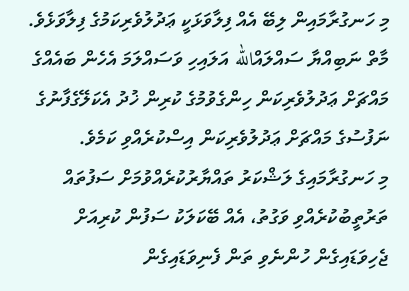މި ހަނގުރާމައިން ލިބޭ އެއް ފިލާވަޅަކީ ޢަދުލުވެރިކަމުގެ ފިލާވަޅެވެ. މާތް ނަބިއްޔާ ސައްލައްالله އަލައިހި ވަސައްލަމަ އެހެން ބައެއްގެ މައްޗަށް ޢަދުލުވެރިކަން ހިންގެވުމުގެ ކުރިން ޚުދު އެކަލޭގެފާނުގެ ނަފުސުގެ މައްޗަށް ޢަދުލުވެރިކަން އިސްކުރެއްވި ކަމެވެ.
މި ހަނގުރާމައިގެ ލަޝްކަރު ތައްޔާރުކުރެއްވުމަށް ސަފުތައް ތަރުތީބުކުރެއްވި ވަގުތު، އެއް ބޭކަލަކު ސަފުން ކުރިއަށް ޖެހިވަޑައިގެން ހުންނެވި ތަން ފެނިވަޑައިގެން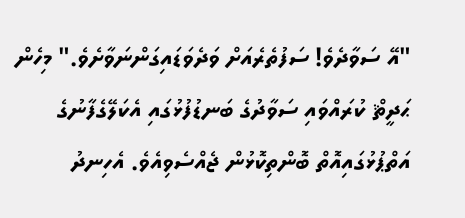"އޭ ސަވާދެވެ! ސަފުތެރެއަށް ވަދެވަޑައިގަންނަވާށެވެ." މިހެން ޙަދީޘް ކުރައްވައި ސަވާދުގެ ބަނޑުފުޅުގައި އެކަލޭގެފާނުގެ އަތްޕުޅުގައިއޮތް ބޮންތިކޮޅުން ޖެއްސެވިއެވެ. އެހިނދު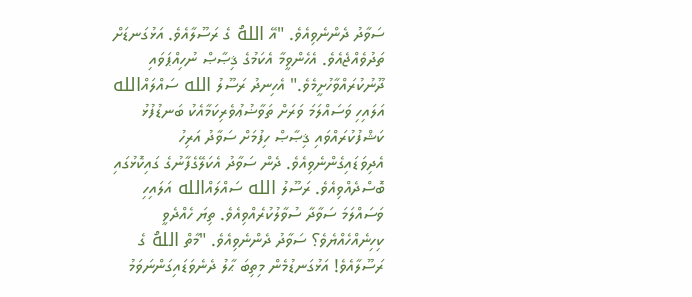ސަވާދު ދެންނެވިއެވެ. "އޭ اللهُ ގެ ރަސޫލާއެވެ. އަޅުގަނޑަށް ތަދުވެއްޖެއެވެ. އެހެންވީމާ އެކަމުގެ ޤިޞާޞް ނުހިއްޕަވައި ދޫނުކުރައްވާހުށީމެވެ." އެހިނދު ރަސޫލު الله ސައްލައްالله އަލައިހި ވަސައްލަމަ ވަރަށް ތަވާޟުޢުވެރިކަމާއެކު ބަނޑުފުޅު ކަޝްފުކުރައްވައި ޤިޞާޞް ހިފުމަށް ސަވާދު އަރިހު އެދިވަޑައިގެންނެވިއެވެ. ދެން ސަވާދު އެކަލޭގެފާނުގެ ގައިކޮޅުގައި ބޮސްދެއްވިއެވެ. ރަސޫލު الله ސައްލައްالله އަލައިހި ވަސައްލަމަ ސަވާދާ ސުވާލުކުރެއްވިއެވެ. ތިޔަ ހެއްދެވީ ކިހިނެއްހެއްޔެވެ؟ ސަވާދު ދެންނެވިއެވެ. "މާތް اللهُ ގެ ރަސޫލާއެވެ! އަޅުގަނޑުމެން މިތިބަ ޙާލު ދެނެވަޑައިގަންނަވަމު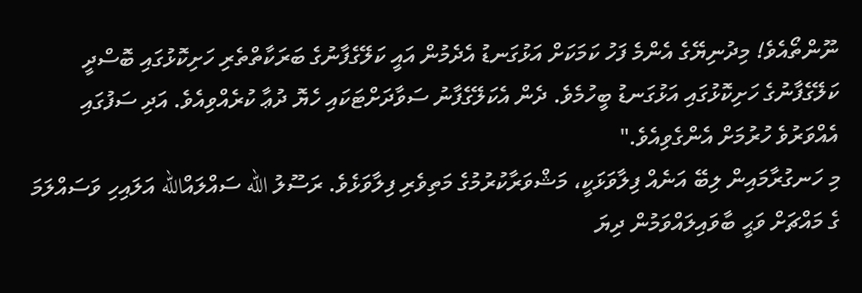ނޫންތޯއެވެ! މިދުނިޔޭގެ އެންމެ ފަހު ކަމަކަށް އަޅުގަނޑު އެދެމުން އައީ ކަލޭގެފާނުގެ ބަރަކާތްތެރި ހަށިކޮޅުގައި ބޮސްދީ ކަލޭގެފާނުގެ ހަށިކޮޅުގައި އަޅުގަނޑު ބީހުމެވެ. ދެން އެކަލޭގެފާނު ސަވާދަށްޓަކައި ހެޔޮ ދުޢާ ކުރެއްވިއެވެ. އަދި ސަފުގައި އެއްވަރުވެ ހުރުމަށް އެންގެވިއެވެ."
މި ހަނގުރާމައިން ލިބޭ އަނެއް ފިލާވަޅަކީ، މަޝްވަރާކުރުމުގެ މަތިވެރި ފިލާވަޅެވެ. ރަސޫލު الله ސައްލައްالله އަލައިހި ވަސައްލަމަ ގެ މައްޗަށް ވަޙީ ބާވައިލައްވަމުން ދިޔަ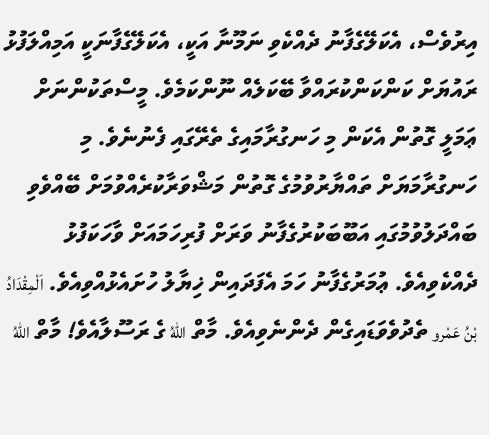އިރުވެސް، އެކަލޭގެފާނު ދެއްކެވި ނަމޫނާ އަކީ، އެކަލޭގެފާނަކީ އަމިއްލަފުޅު ރައުޔަށް ކަންކަންކުރައްވާ ބޭކަލެއް ނޫންކަމެވެ. މީސްތަކުންނަށް ޢަމަލީ ގޮތުން އެކަން މި ހަނގުރާމައިގެ ތެރޭގައި ފެނުނެވެ. މި ހަނގުރާމަޔަށް ތައްޔާރުވުމުގެ ގޮތުން މަޝްވަރާކުރެއްވުމަށް ބޭއްވެވި ބައްދަލުވުމުގައި އަބޫބަކުރުގެފާނު ވަރަށް ފުރިހަމައަށް ވާހަކަފުޅު ދެއްކެވިއެވެ. ޢުމަރުގެފާނު ހަމަ އެފަދައިން ޚިޔާލު ހުށައެޅުއްވިއެވެ. اَلْمِقْدَادُ بْنُ عَمْرو ތެދުވެވަޑައިގެން ދެންނެވިއެވެ. މާތް اللهُ ގެ ރަސޫލާއެވެ! މާތް اللهُ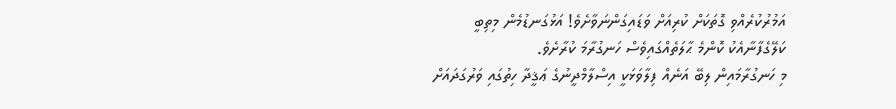އަމުރުކުރެއްވި ގޮތަކަށް ކުރިއަށް ވަޑައިގަންނަވާށެވެ! އަޅުގަނޑުމެން މިތިބީ ކަލޭގެފާނާއެކު ކޮންމެ ޙާލަތެއްގައިވެސް ހަނގުރާމަ ކުރާށެވެ.
މި ހަނގުރާމައިން ލިބޭ އަނެއް ފިލާވަޅަކީ އިސްލާމްދީނުގެ ޢަޤީދާ ހިތުގައި ވަރުގަދައަށް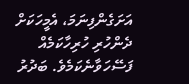އަށަގެންފިނަމަ، އެމީހަކަށް ދެންހުރި ހުރިހާކަމެއް ފަސޭހަވާނެކަމެވެ. ބަދުރު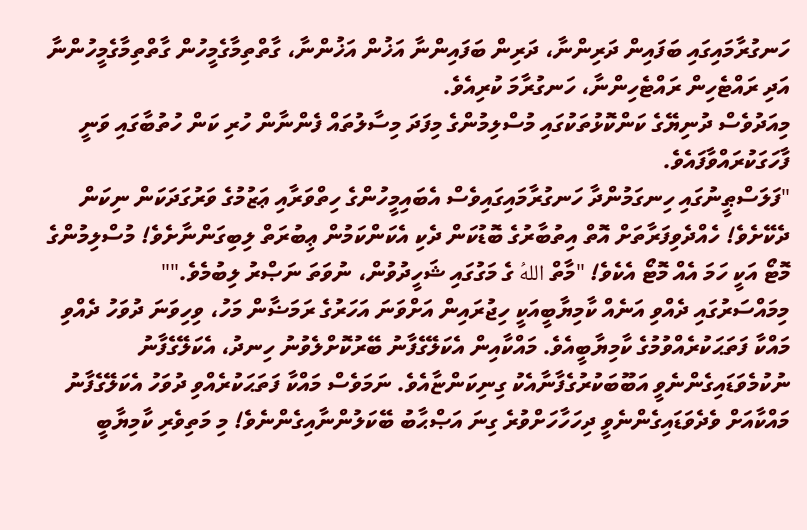ހަނގުރާމައިގައި ބަފައިން ދަރިންނާ، ދަރިން ބަފައިންނާ އަޚުން އަޚުންނާ، ގާތްތިމާގެމީހުން ގާތްތިމާގެމީހުންނާ އަދި ރައްޓެހިން ރައްޓެހިންނާ، ހަނގުރާމަ ކުރިއެވެ.
މިއަދުވެސް ދުނިޔޭގެ ކަންކޮޅުތަކުގައި މުސްލިމުންގެ މިފަދަ މިސާލުތައް ފެންނާން ހުރި ކަން ހުތުބާގައި ވަނީ ފާހަގަކުރައްވާފައެވެ.
"ފަލަސްޠީނުގައި ހިނގަމުންދާ ހަނގުރާމައިގައިވެސް އެބައިމީހުންގެ ހިތްވަރާއި ޢަޒުމުގެ ވަރުގަދަކަން ނިކަން ދެކޭށެވެ! ހެއްދެވިފަރާތަށް އޮތް އިތުބާރުގެ ބޮޑުކަން ދެކި އެކަންކަމުން ޢިބުރަތް ލިބިގަންނާށެވެ! މުސްލިމުންގެ މޮޓޯ އަކީ ހަމަ އެއް މޮޓޯ އެކެވެ! "މާތް اللهُ ގެ މަގުގައި ޝަހީދުވުން، ނުވަތަ ނަޞްރު ލިބުމެވެ.""
މިމައްސަރުގައި ދެއްވި އަނެއް ކާމިޔާބީއަކީ ހިޖުރައިން އަށްވަނަ އަހަރުގެ ރަމަޟާން މަހު، ވިހިވަނަ ދުވަހު ދެއްވި މައްކާ ފަތަޙަކުރެއްވުމުގެ ކާމިޔާބީއެވެ. މައްކާއިން އެކަލޭގެފާނު ބޭރުކޮށްލެވުނު ހިނދު، އެކަލޭގެފާނު ނުކުމެވަޑައިގެންނެވީ އަބޫބަކުރުގެފާނާއެކު ގިނިކަންޏާއެވެ. ނަމަވެސް މައްކާ ފަތަޙަކުރެއްވި ދުވަހު އެކަލޭގެފާނު މައްކާއަށް ވެދެވަޑައިގެންނެވީ ދިހަހާހަށްވުރެ ގިނަ އަޞްޙާބު ބޭކަލުންނާއިގެންނެވެ! މި މަތިވެރި ކާމިޔާބީ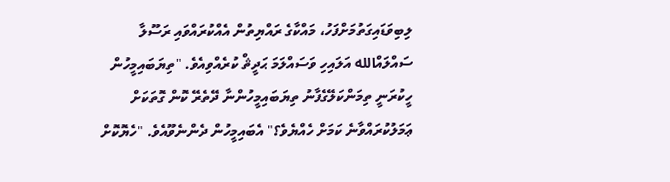ލިބިވަޑައިގަތުމަށްފަހު، މައްކާގެ ރައްޔިތުން އެއްކުރައްވައި ރަސޫލާ ސައްލައްالله އަލައިހި ވަސައްލަމަ ޙަދީޘް ކުރެއްވިއެވެ. "ތިޔަބައިމީހުން ހީކުރަނީ ތިމަންކަލޭގެފާނު ތިޔަބައިމީހުންނާ ދޭތެރޭ ކޮން ގޮތަކަށް ޢަމަލުކުރައްވާނެ ކަމަށް ހެއްޔެވެ؟" އެބައިމީހުން ދެންނެވޫއެވެ. "ހެޔޮކޮށް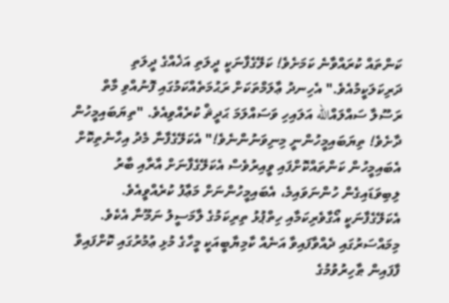ކަންތައް ކުރައްވާނެ ކަމަށެވެ! ކަލޭގެފާނަކީ ދީލަތި އަޚެއްގެ ދީލަތި ދަރިކަލަކީމުއެވެ." އެހިނދު ޢާލަމްތަކަށް ރަޙުމަތެއްކަމުގައި ފޮނުއްވި މާތް ރަސޫލާ ސައްލައްالله އަލައިހި ވަސައްލަމަ ޙަދީޘް ކުރެއްވިއެވެ. "ތިޔަބައިމީހުން ދާށެވެ! ތިޔަބައިމީހުންނީ މިނިވަނުންނެވެ!" އެކަލޭގެފާނާ މެދު އިހާނެތިކޮށް އެބައިމީހުން ކަންތައްކޮށްފައި ވީއިރުވެސް އެކަލޭގެފާނަށް އާރާއި ބާރު ލިބިވަޑައިގެން ހުންނަވައިމެ، އެބައިމީހުންނަށް މަޢާފު ކުރެއްވީއެވެ. އެކަލޭގެފާނަކީ އޯގާވެރިކަމާއި ހިތްޕުޅު ތިރިކަމުގެ ލާމަސީލު ނަމޫނާ އެކެވެ.
މިމައްސަރުގައި ދެއްވާފައިވާ އަނެއް ކާމިޔާބީއަކީ މީހާގެ މުޅި ޢުމުރުގައި ކޮށްފައިވާ ފާފައިން ޠާހިރުވުމުގެ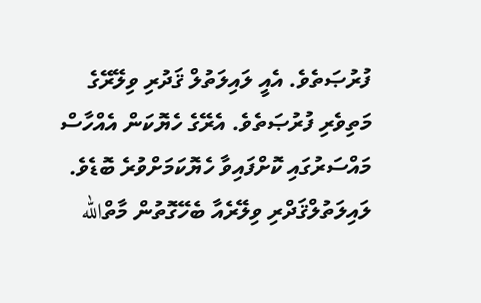ފުރުޞަތެވެ. އެއީ ލައިލަތުލް ޤަދުރި ވިލޭރޭގެ މަތިވެރި ފުރުޞަތެވެ. އެރޭގެ ހެޔޮކަން އެއްހާސް މައްސަރުގައި ކޮށްފައިވާ ހެޔޮކަމަށްވުރެ ބޮޑެވެ.
ލައިލަތުލްޤަދްރި ވިލޭރެއާ ބެހޭގޮތުން މާތްالله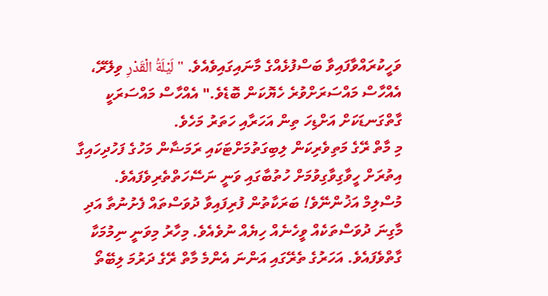ވަހީކުރައްވާފައިވާ ބަސްފުޅެއްގެ މާނައިގައިވެއެވެ. "لَيْلَةُ الْقَدْرِ ވިލޭރޭ، އެއްހާސް މައްސަރަށްވުރެ ހެޔޮކަން ބޮޑެވެ." އެއްހާސް މައްސަރަކީ ގާތްގަނޑަކަށް އަށްޑިހަ ތިން އަހަރާއި ހަތަރު މަހެވެ.
މި މާތް ރޭގެ މަތިވެރިކަން ލިބިގަތުމަށްޓަކައި ރަމަޟާން މަހުގެ ފަހުދިހައިގާ އިތުރަށް ހީވާގިވާގިވުމަށް ހުތުބާގައި ވަނީ ނަސޭހަތްތެރިވެފައެވެ.
މުސްލިމް އަޚުންނޭވެ! ބަރަކާތުން ފުރިފައިވާ ދުވަސްތައް ފެށުނުތާ އަދި މާގިނަ ދުވަސްތަކެއް ވީހެނެއް ހިޔެއް ނުވެއެވެ. މިހާރު މިވަނީ ނިމުމަކާ ގާތްވެފައެވެ. އަހަރުގެ ތެރޭގައި އަންނަ އެންމެ މާތް ރޭގެ ދަރުމަ ލިބޭތޯ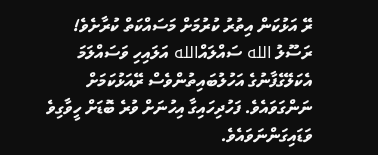ރޭ އަޅުކަން އިތުރު ކުރުމަށް މަސައްކަތް ކުރާށެވެ! ރަސޫލު الله ސައްލައްالله އަލައިހި ވަސައްލަމަ އެކަލޭގެފާނުގެ އަހުލުބައިތުންވެސް ރޭއަޅުކަމަށް ނަންގަވައެވެ. ފަހުދިހައިގާ އިހުނަށް ވުރެ ބޮޑަށް ހީވާގިވެ ވަޑައިގަންނަވައެވެ.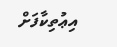އިޢުތިކާފަށް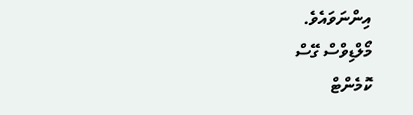އިންނަވައެވެ.
މޯލްޑިވްސް ގޭސް
ކޮމެންޓް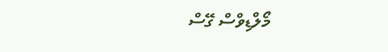މޯލްޑިވްސް ގޭސް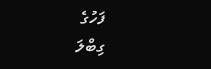ފަހުގެ
ގިބްލަ